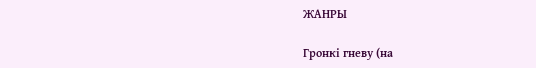ЖАНРЫ

Гронкi гневу (на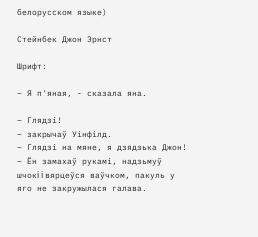белорусском языке)

Стейнбек Джон Эрнст

Шрифт:

– Я п'яная, - сказала яна.

– Глядзi!
– закрычаў Уiнфiлд.
– Глядзi на мяне, я дзядзька Джон!
– Ён замахаў рукамi, надзьмуў шчокi i вярцеўся ваўчком, пакуль у яго не закружылася галава.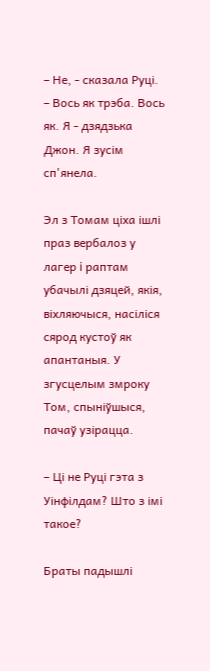– Не, - сказала Руцi.
– Вось як трэба. Вось як. Я - дзядзька Джон. Я зусiм сп'янела.

Эл з Томам цiха iшлi праз вербалоз у лагер i раптам убачылi дзяцей, якiя, вiхляючыся, насiлiся сярод кустоў як апантаныя. У згусцелым змроку Том, спынiўшыся, пачаў узiрацца.

– Цi не Руцi гэта з Уiнфiлдам? Што з iмi такое?

Браты падышлi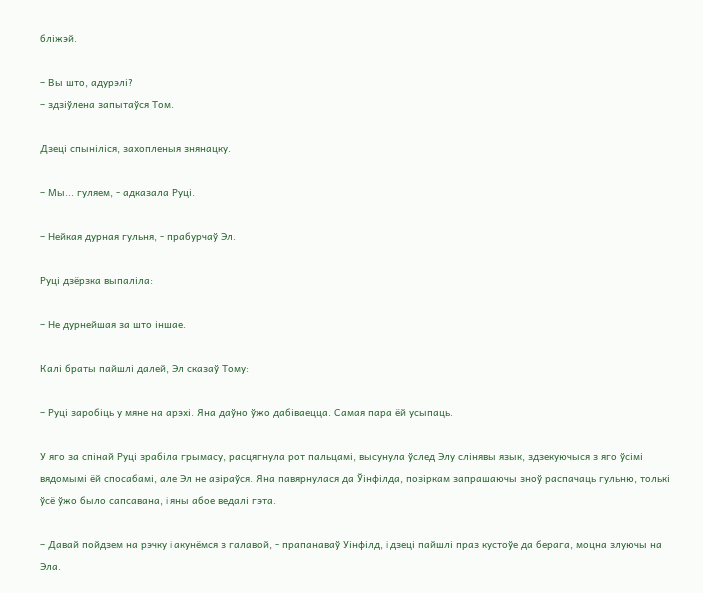блiжэй.

– Вы што, адурэлi?
– здзiўлена запытаўся Том.

Дзецi спынiлiся, захопленыя знянацку.

– Мы... гуляем, - адказала Руцi.

– Нейкая дурная гульня, - прабурчаў Эл.

Руцi дзёрзка выпалiла:

– Не дурнейшая за што iншае.

Калi браты пайшлi далей, Эл сказаў Тому:

– Руцi заробiць у мяне на арэхi. Яна даўно ўжо дабiваецца. Самая пара ёй усыпаць.

У яго за спiнай Руцi зрабiла грымасу, расцягнула рот пальцамi, высунула ўслед Элу слiнявы язык, здзекуючыся з яго ўсiмi вядомымi ёй спосабамi, але Эл не азiраўся. Яна павярнулася да Ўiнфiлда, позiркам запрашаючы зноў распачаць гульню, толькi ўсё ўжо было сапсавана, i яны абое ведалi гэта.

– Давай пойдзем на рэчку i акунёмся з галавой, - прапанаваў Уiнфiлд, i дзецi пайшлi праз кустоўе да берага, моцна злуючы на Эла.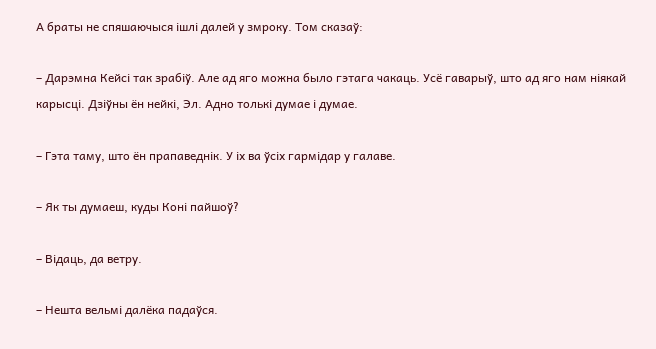А браты не спяшаючыся iшлi далей у змроку. Том сказаў:

– Дарэмна Кейсi так зрабiў. Але ад яго можна было гэтага чакаць. Усё гаварыў, што ад яго нам нiякай карысцi. Дзiўны ён нейкi, Эл. Адно толькi думае i думае.

– Гэта таму, што ён прапаведнiк. У iх ва ўсiх гармiдар у галаве.

– Як ты думаеш, куды Конi пайшоў?

– Вiдаць, да ветру.

– Нешта вельмi далёка падаўся.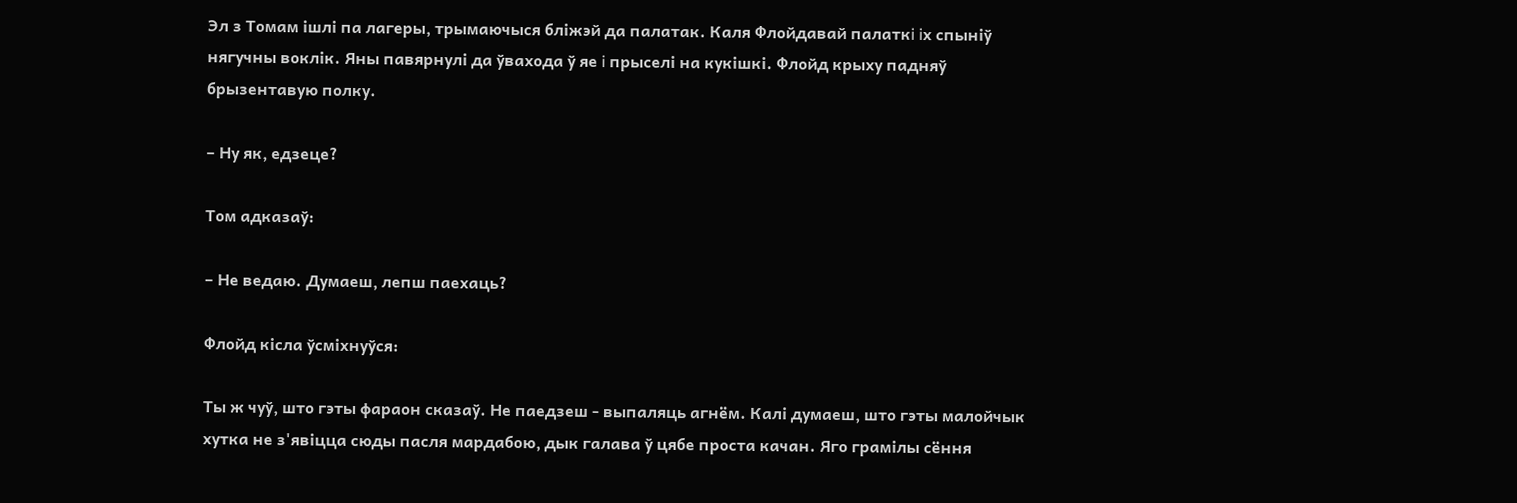Эл з Томам iшлi па лагеры, трымаючыся блiжэй да палатак. Каля Флойдавай палаткi iх спынiў нягучны воклiк. Яны павярнулi да ўвахода ў яе i прыселi на кукiшкi. Флойд крыху падняў брызентавую полку.

– Ну як, едзеце?

Том адказаў:

– Не ведаю. Думаеш, лепш паехаць?

Флойд кiсла ўсмiхнуўся:

Ты ж чуў, што гэты фараон сказаў. Не паедзеш - выпаляць агнём. Калi думаеш, што гэты малойчык хутка не з'явiцца сюды пасля мардабою, дык галава ў цябе проста качан. Яго грамiлы сёння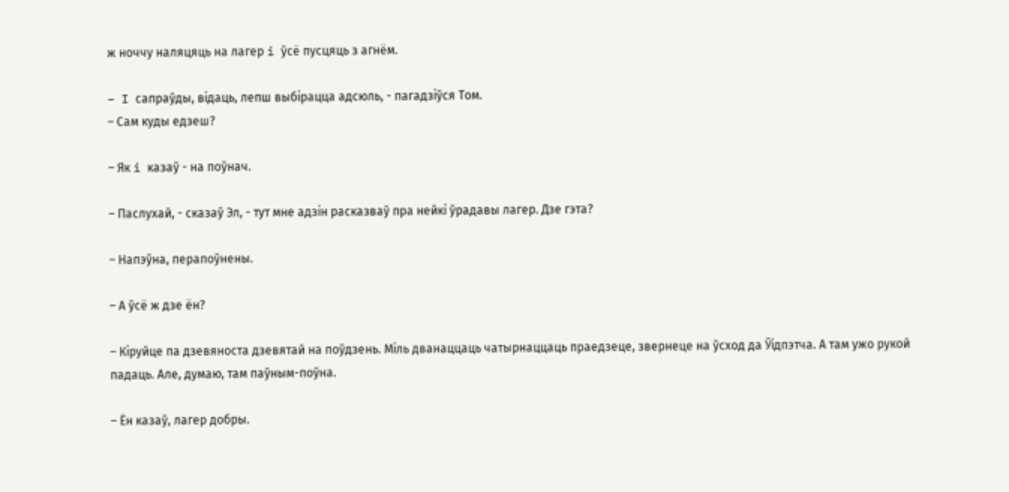ж ноччу наляцяць на лагер i ўсё пусцяць з агнём.

– I сапраўды, вiдаць, лепш выбiрацца адсюль, - пагадзiўся Том.
– Сам куды едзеш?

– Як i казаў - на поўнач.

– Паслухай, - сказаў Эл, - тут мне адзiн расказваў пра нейкi ўрадавы лагер. Дзе гэта?

– Напэўна, перапоўнены.

– А ўсё ж дзе ён?

– Кiруйце па дзевяноста дзевятай на поўдзень. Мiль дванаццаць чатырнаццаць праедзеце, звернеце на ўсход да Ўiдпэтча. А там ужо рукой падаць. Але, думаю, там паўным-поўна.

– Ён казаў, лагер добры.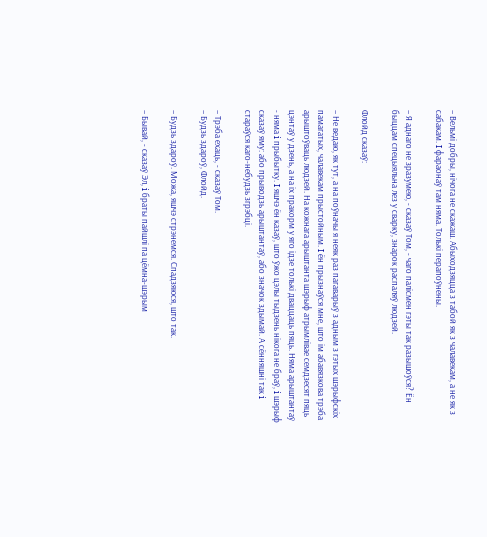– Вельмi добры, нiчога не скажаш. Абыходзяцца з табой як з чалавекам, а не як з сабакам. I фараонаў там няма. Толькi перапоўнены.

– Я аднаго не зразумею, - сказаў Том, - чаго палiсмен гэты так разышоўся? Ён быццам спецыяльна лез у сварку, знарок распаляў людзей.

Флойд сказаў:

– Не ведаю, як тут, а на поўначы я неяк раз пагаварыў з адным з гэтых шэрыфскiх памагатых, чалавекам прыстойным. I ён прызнаўся мне, што iм абавязкова трэба арыштоўваць людзей. На кожнага арыштанта шэрыф атрымлiвае семдзесят пяць цэнтаў у дзень, а на iх пракорм у яго iдзе толькi дваццаць пяць. Няма арыштантаў - няма i прыбытку. I яшчэ ён казаў, што ўжо цэлы тыдзень нiкога не браў, i шэрыф сказаў яму: або прыводзь арыштантаў, або значок здымай. А сённяшнi так i стараўся каго-небудзь згрэбцi.

– Трэба ехаць, - сказаў Том.
– Будзь здароў, Флойд.

– Будзь здароў. Можа, яшчэ стрэнемся. Спадзяюся, што так.

– Бывай, - сказаў Эл, i браты пайшлi па цёмна-шэрым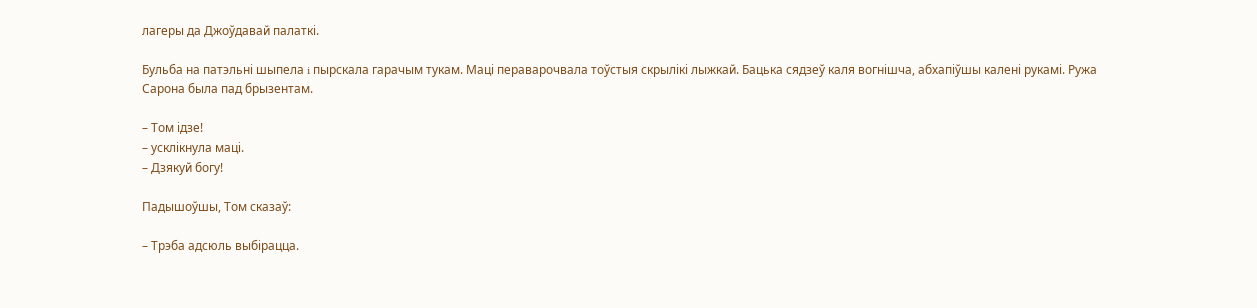лагеры да Джоўдавай палаткi.

Бульба на патэльнi шыпела i пырскала гарачым тукам. Мацi пераварочвала тоўстыя скрылiкi лыжкай. Бацька сядзеў каля вогнiшча, абхапiўшы каленi рукамi. Ружа Сарона была пад брызентам.

– Том iдзе!
– усклiкнула мацi.
– Дзякуй богу!

Падышоўшы, Том сказаў:

– Трэба адсюль выбiрацца.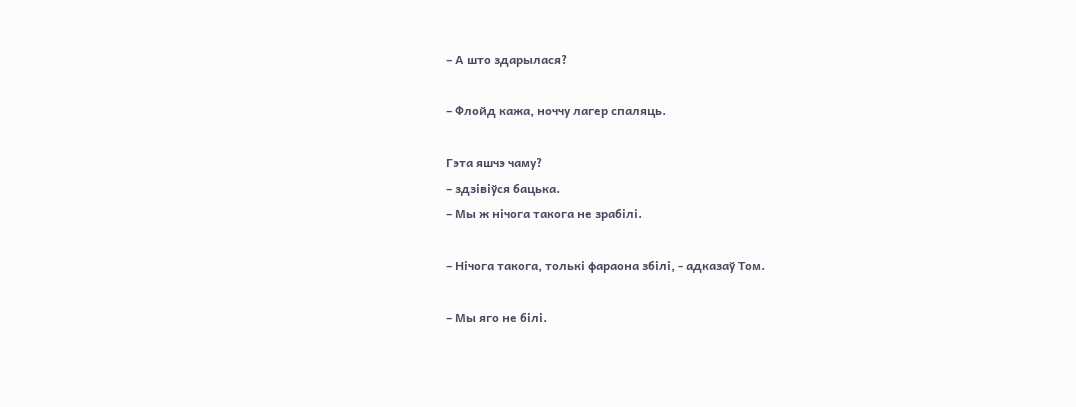– А што здарылася?

– Флойд кажа, ноччу лагер спаляць.

Гэта яшчэ чаму?
– здзiвiўся бацька.
– Мы ж нiчога такога не зрабiлi.

– Нiчога такога, толькi фараона збiлi, - адказаў Том.

– Мы яго не бiлi.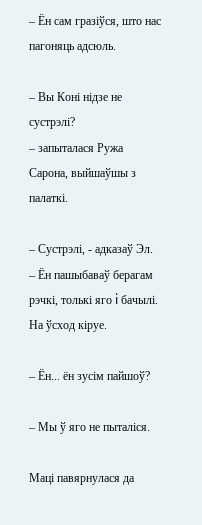– Ён сам гразiўся, што нас пагоняць адсюль.

– Вы Конi нiдзе не сустрэлi?
– запыталася Ружа Сарона, выйшаўшы з палаткi.

– Сустрэлi, - адказаў Эл.
– Ён пашыбаваў берагам рэчкi, толькi яго i бачылi. На ўсход кiруе.

– Ён... ён зусiм пайшоў?

– Мы ў яго не пыталiся.

Мацi павярнулася да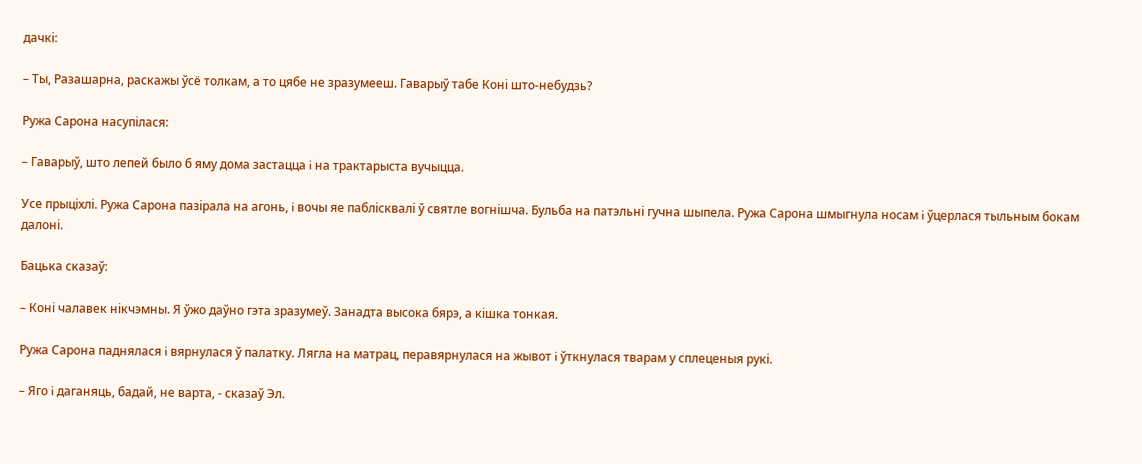дачкi:

– Ты, Разашарна, раскажы ўсё толкам, а то цябе не зразумееш. Гаварыў табе Конi што-небудзь?

Ружа Сарона насупiлася:

– Гаварыў, што лепей было б яму дома застацца i на трактарыста вучыцца.

Усе прыцiхлi. Ружа Сарона пазiрала на агонь, i вочы яе паблiсквалi ў святле вогнiшча. Бульба на патэльнi гучна шыпела. Ружа Сарона шмыгнула носам i ўцерлася тыльным бокам далонi.

Бацька сказаў:

– Конi чалавек нiкчэмны. Я ўжо даўно гэта зразумеў. Занадта высока бярэ, а кiшка тонкая.

Ружа Сарона паднялася i вярнулася ў палатку. Лягла на матрац, перавярнулася на жывот i ўткнулася тварам у сплеценыя рукi.

– Яго i даганяць, бадай, не варта, - сказаў Эл.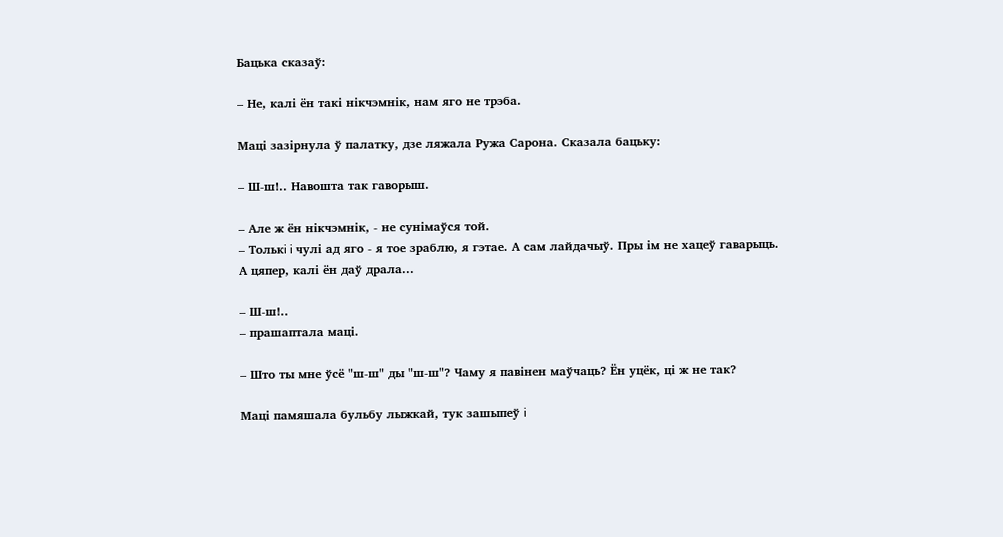Бацька сказаў:

– Не, калi ён такi нiкчэмнiк, нам яго не трэба.

Мацi зазiрнула ў палатку, дзе ляжала Ружа Сарона. Сказала бацьку:

– Ш-ш!.. Навошта так гаворыш.

– Але ж ён нiкчэмнiк, - не сунiмаўся той.
– Толькi i чулi ад яго - я тое зраблю, я гэтае. А сам лайдачыў. Пры iм не хацеў гаварыць. А цяпер, калi ён даў драла...

– Ш-ш!..
– прашаптала мацi.

– Што ты мне ўсё "ш-ш" ды "ш-ш"? Чаму я павiнен маўчаць? Ён уцёк, цi ж не так?

Мацi памяшала бульбу лыжкай, тук зашыпеў i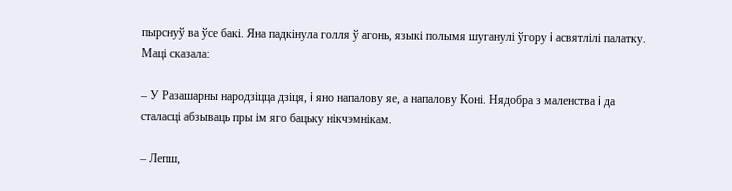пырснуў ва ўсе бакi. Яна падкiнула голля ў агонь, языкi полымя шуганулi ўгору i асвятлiлi палатку. Мацi сказала:

– У Разашарны народзiцца дзiця, i яно напалову яе, а напалову Конi. Нядобра з маленства i да сталасцi абзываць пры iм яго бацьку нiкчэмнiкам.

– Лепш,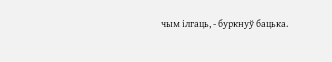чым iлгаць, - буркнуў бацька.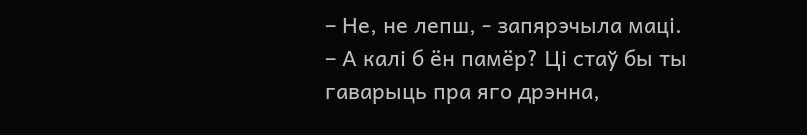– Не, не лепш, - запярэчыла мацi.
– А калi б ён памёр? Цi стаў бы ты гаварыць пра яго дрэнна,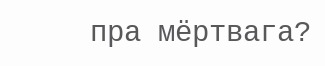пра мёртвага?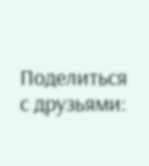Поделиться с друзьями: